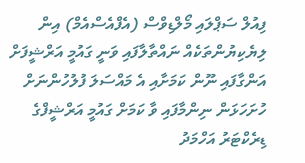ފިއުލް ސަޕްލައި މޯލްޑިވްސް (އެފްއެސްއެމް) އިން ލިޔެކިޔުންތަކެއް ނައްތާލާފައި ވަނީ ގައުމީ އަރްޝީފަށް އަންގާފައި ނޫން ކަމަށާއި އެ މައްސަލަ ފުލުހުންނަށް ހުށަހަޅަން ނިންމާފައި ވާ ކަމަށް ގައުމީ އަރްޝީފްގެ ޑިރެކްޓަރު އަހްމަދު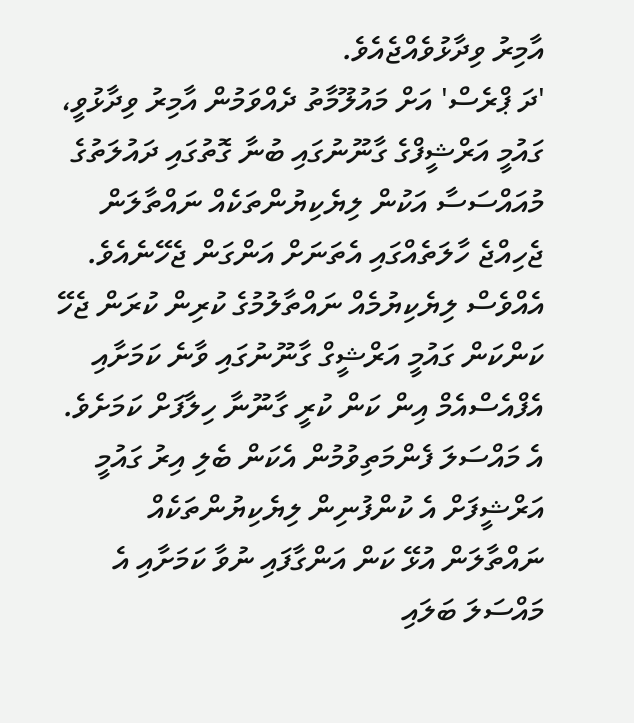އާމިރު ވިދާޅުވެއްޖެއެވެ.
'ދަ ޕްރެސް' އަށް މައުލޫމާތު ދެއްވަމުން އާމިރު ވިދާޅުވީ، ގައުމީ އަރްޝީފްގެ ގާނޫނުގައި ބުނާ ގޮތުގައި ދައުލަތުގެ މުއައްސަސާ އަކުން ލިޔެކިޔުންތަކެއް ނައްތާލަން ޖެހިއްޖެ ހާލަތެއްގައި އެތަނަށް އަންގަން ޖެހޭނެއެވެ. އެއްވެސް ލިޔެކިޔުމެއް ނައްތާލުމުގެ ކުރިން ކުރަން ޖެހޭ ކަންކަން ގައުމީ އަރްޝީގް ގާނޫނުގައި ވާނެ ކަމަށާއި އެފްއެސްއެމް އިން ކަން ކުރީ ގާނޫނާ ހިލާފަށް ކަމަށެވެ.
އެ މައްސަލަ ފެންމަތިވުމުން އެކަން ބެލި އިރު ގައުމީ އަރްޝީފަށް އެ ކުންފުނިން ލިޔެކިޔުންތަކެއް ނައްތާލަން އުޅޭ ކަން އަންގާފައި ނުވާ ކަމަށާއި އެ މައްސަލަ ބަލައި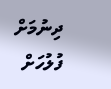ދިނުމަށް ފުލުހަށް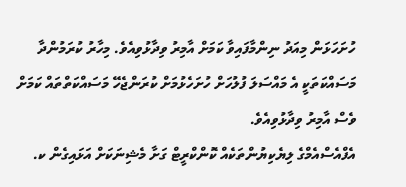ހުށަހަޅަން މިއަދު ނިންމާފައިވާ ކަމަށް އާމިރު ވިދާޅުވިއެވެ. މިހާރު ކުރަމުންދާ މަސައްކަތަކީ އެ މައްސަލަ ފުލުހަށް ހުށަހެޅުމަށް ކުރަންޖެހޭ މަސައްކަތްތައް ކަމަށް ވެސް އާމިރު ވިދާޅުވިއެވެ.
އެފްއެސްއެމްގެ ލިޔެކިޔުންތަކެއް ކޮންކްރީޓް ގަށާ މެޝިނަކަށް އަޅައިގެން ކ.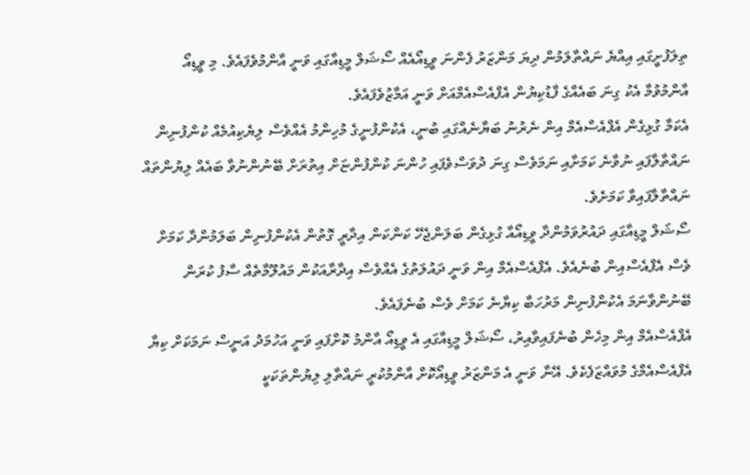ތިލަފުށީގައި އިއްޔެ ނައްތާލަމުން ދިޔަ މަންޒަރު ފެންނަ ވީޑިއޯއެއް ސޯޝަލް މީޑިއާގައި ވަނީ އާންމުވެފައެވެ. މި ވީޑިއޯ އާންމުވުމާ އެކު ގިނަ ބައެއްގެ ފާޑުކިޔުން އެފްއެސްއެމްއަށް ވަނީ އަމާޒުވެފައެވެ.
އެކަމާ ގުޅިގެން އެފްއެސްއެމް އިން ނެރުނު ބަޔާނެއްގައި ބުނީ، އެކުންފުނީގެ މުހިންމު އެއްވެސް ލިޔެކިއުމެއް ކުންފުނިން ނައްތާލާފައި ނުވާނެ ކަމަށާއި ނަމަވެސް ގިނަ ދުވަސްވެފައި ހުންނަ ކުންފުންޏަށް އިތުރަށް ބޭނުންނުވާ ބައެއް ލިޔުންތައް ނައްތާލާފައިވާ ކަމަށެވެ.
ސޯޝަލް މީޑިއާގައި ދައުރުވަމުންދާ ވީޑިއޯއާ ގުޅިގެން ބަލަންޖެހޭ ކަންކަން އިދާރީ ގޮތުން އެކުންފުނިން ބަލަމުންދާ ކަމަށް ވެސް އެފްއެސްއިން ބުނެއެވެ. އެފްއެސްއެމް އިން ވަނީ ދައުލަތުގެ އެއްވެސް އިދާރާއަކުން މައުލޫމާތެއް ސާފު ކުރަން ބޭނުންވާނަމަ އެކުންފުނިން މަރުހަބާ ކިޔާނެ ކަމަށް ވެސް ބުނެފައެވެ.
އެފްއެސްއެމް އިން މިހެން ބުނެފައިވާއިރު، ސޯޝަލް މީޑިއާގައި އެ ވީޑިއޯ އާންމު ކޮށްފައި ވަނީ އަހުމަދު އަނީސް ނަމަކަށް ކިޔާ އެފްއެސްއެމްގެ މުވައްޒަފެކެވެ. އޭނާ ވަނީ އެ މަންޒަރު ވީޑިއޯކޮށް އާންމުކުރީ ނައްތާލި ލިޔުންތަކަކީ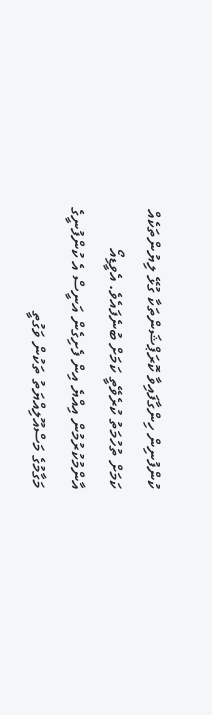ކުންފުނިން ހިންގާފައިވާ ކޮރަޕްޝަންތަކާ ގުޅޭ ލިޔުންތަކެއް ކަމަށް ތުހުމަތު ކުރެވޭތީ ކަމަށް ބުނެފައެވެ. އެވީޑިއޯ އާންމުކުރުމުން އިއްޔެ އިން ފެށިގެން އަނީސް އެ ކުންފުނީގެ މަގާމުގެ މަސްއޫލިއްޔަތު ތަކުން ވަގުތީ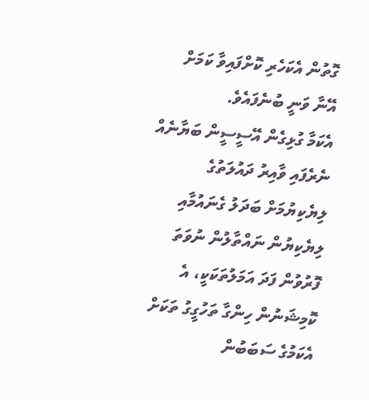ގޮތުން އެކަހެރި ކޮށްފައިވާ ކަމަށް އޭނާ ވަނީ ބުނެފައެވެ.
އެކަމާ ގުޅިގެން އޭސީސީން ބަޔާނެއް ނެރެފައި ވާއިރު ދައުލަތުގެ ލިޔެކިޔުމަށް ބަދަލު ގެނައުމާއި ލިޔެކިޔުން ނައްތާލުން ނުވަތަ ފޮރުވުން ފަދަ އަމަލުތަކަކީ، އެ ކޮމިޝަނުން ހިންގާ ތަހުގީގު ތަކަށް އެކަމުގެ ސަބަބުން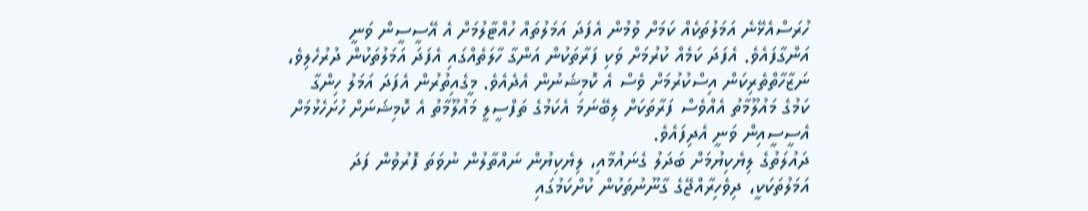ހުރަސްއެޅޭނެ އަމަލުތަކެއް ކަމަށް ވުމުން އެފަދަ އަމަލުތައް ހުއްޓާލުމަށް އެ އޭސީސީން ވަނީ އަންގާފައެވެ. އެފަދަ ކަމެއް ކުރުމަށް ވަކި ފަރާތަކުން އަންގާ ހާލަތެއްގައި އެފަދަ އަމަލުތަކުން ދުރުހެލިވެ، ނަޒާހާތްތެރިކަން އިސްކުރުމަށް ވެސް އެ ކޮމިޝަނުން އެދެއެވެ. މީގެއިތުރުން އެފަދަ އަމަލު ހިންގާ ކަމުގެ މައުލޫމާތު އެއްވެސް ފަރާތަކަށް ލިބޭނަމަ އެކަމުގެ ތަފްސީލީ މައުލޫމާތު އެ ކޮމިޝަނަށް ހުށަހެޅުމަށް އެސީސީއިން ވަނީ އެދިފައެވެ.
ދައުލަތުގެ ލިޔެކިޔުމަށް ބަދަލު ގެނައުމާއި، ލިޔެކިޔުން ނައްތާލުން ނުވަތަ ފޮރުވުން ފަދަ އަމަލުތަކަކީ، ދިވެހިރާއްޖޭގެ ގާނޫނުތަކުން ކުށްކަމުގައި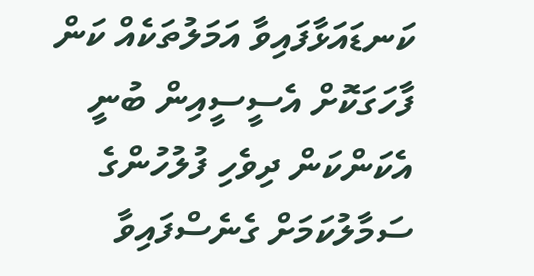ކަނޑައަޅާފައިވާ އަމަލުތަކެއް ކަން ފާހަގަކޮށް އެސީސީއިން ބުނީ އެކަންކަން ދިވެހި ފުލުހުންގެ ސަމާލުކަމަށް ގެނެސްފައިވާ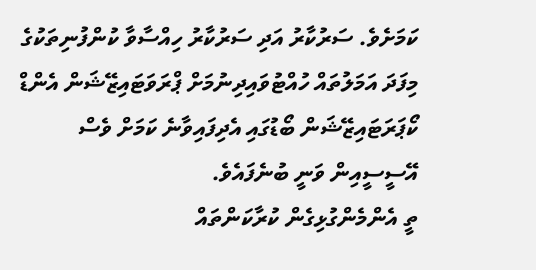ކަމަށެވެ. ސަރުކާރު އަދި ސަރުކާރު ހިއްސާވާ ކުންފުނިތަކުގެ މިފަދަ އަމަލުތައް ހުއްޓުވައިދިނުމަށް ޕްރަވަޓައިޒޭޝަން އެންޑް ކޯޕަރަޓައިޒޭޝަން ބޯޑުގައި އެދިފައިވާނެ ކަމަށް ވެސް އޭސީސީއިން ވަނީ ބުނެފައެވެ.
ތީ އެންމެންގުޅިގެން ކުރާކަންތައް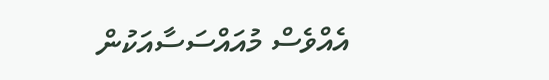އެއްވެސް މުއައްސަސާއަކުން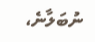ނުބަލާނެ،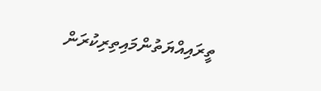ތީރައިއްޔަތުންމައިތިރިކުރަން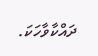ދައްކާވާހަކަ.